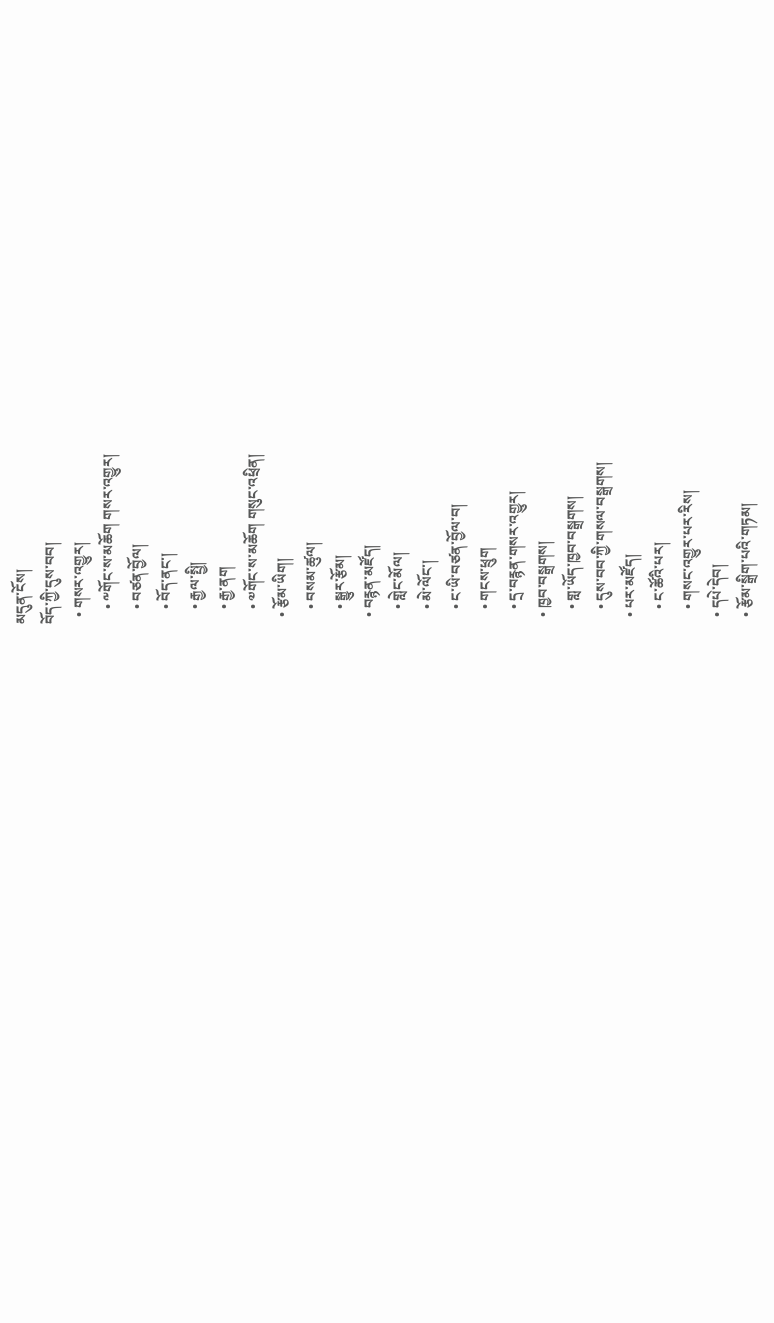མདུན་ངོས།
བོད་ཀྱི་དུས་བབ།
  • གསར་འགྱུར།
    • ༸གོང་ས་མཆོག གསར་འགྱུར།
    • བཙན་བྱོལ།
    • བོད་ནང་།
    • རྒྱལ་སྤྱི།
    • རྒྱ་ནག
    • ༧གོང་ས་མཆོག གསུང་འཕྲིན།
  • རྩོམ་ཡིག།
    • བསམ་ཚུལ།
    • སྒྱུར་རྩོམ།
  • བརྙན་མཛོད།
    • གླེང་མོལ།
    • མེ་ལོང་།
    • ང་ཡི་བཙན་བྱོལ་བ།
    • གངས་ཕྲུག
    • དྲ་བརྙན་གསར་འགྱུར།
  • ཁྱབ་བསྒྲགས།
    • གླ་ཡོད་ཁྱབ་བསྒྲགས།
    • དུས་བབ་ཀྱི་གསལ་བསྒྲགས།
  • པར་མཛོད།
    • ང་ཚོའི་པར།
    • གསང་འགྱུར་པར་རིས།
  • དཔེ་དེབ།
  • རྩོམ་སྒྲིག་པའི་གཏམ།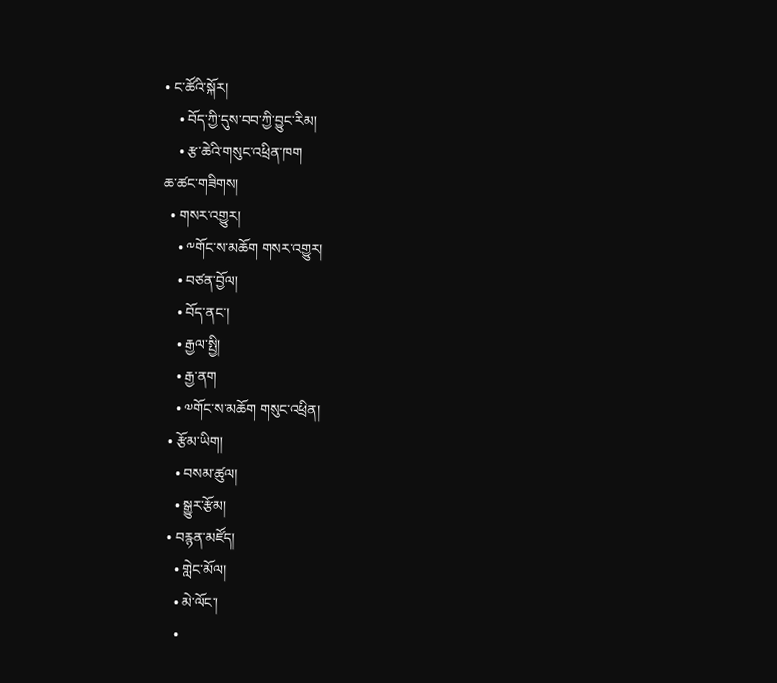• ང་ཚོའི་སྐོར།
    • བོད་ཀྱི་དུས་བབ་ཀྱི་བྱུང་རིམ།
    • རྩ་ཆེའི་གསུང་འཕྲིན་ཁག
ཆ་ཚང་གཟིགས།
  • གསར་འགྱུར།
    • ༸གོང་ས་མཆོག གསར་འགྱུར།
    • བཙན་བྱོལ།
    • བོད་ནང་།
    • རྒྱལ་སྤྱི།
    • རྒྱ་ནག
    • ༧གོང་ས་མཆོག གསུང་འཕྲིན།
  • རྩོམ་ཡིག།
    • བསམ་ཚུལ།
    • སྒྱུར་རྩོམ།
  • བརྙན་མཛོད།
    • གླེང་མོལ།
    • མེ་ལོང་།
    •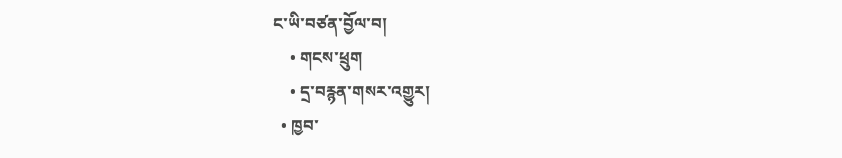ང་ཡི་བཙན་བྱོལ་བ།
    • གངས་ཕྲུག
    • དྲ་བརྙན་གསར་འགྱུར།
  • ཁྱབ་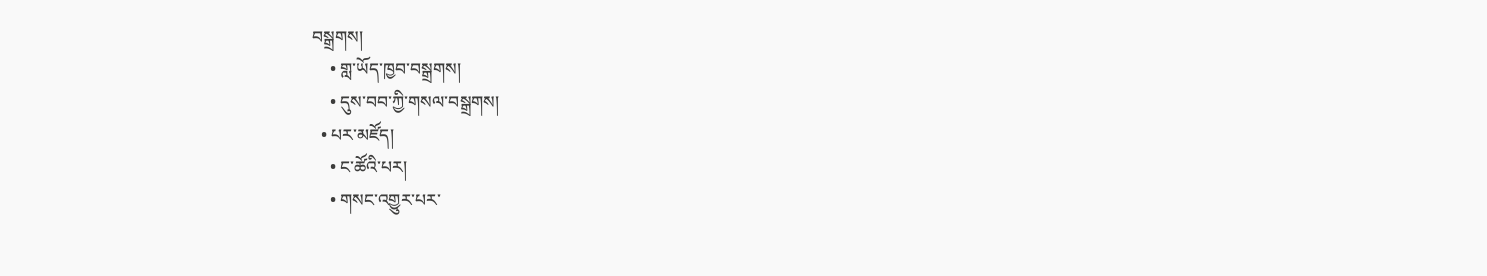བསྒྲགས།
    • གླ་ཡོད་ཁྱབ་བསྒྲགས།
    • དུས་བབ་ཀྱི་གསལ་བསྒྲགས།
  • པར་མཛོད།
    • ང་ཚོའི་པར།
    • གསང་འགྱུར་པར་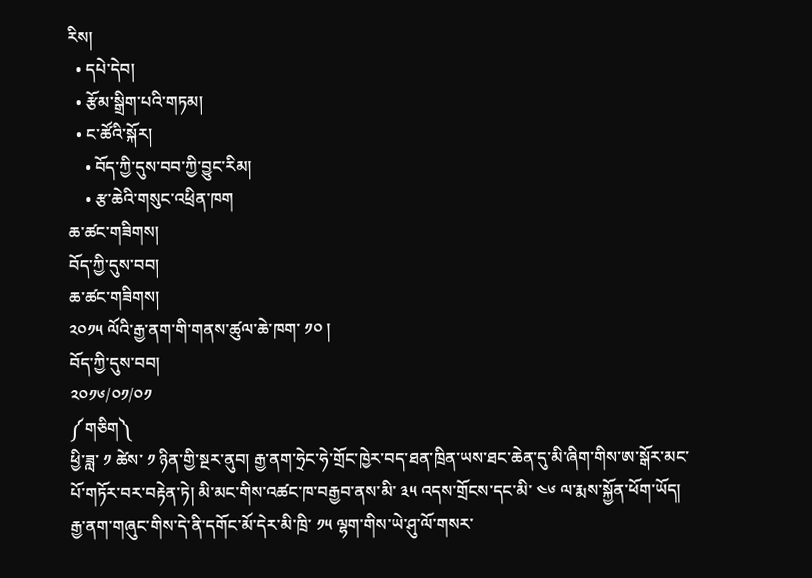རིས།
  • དཔེ་དེབ།
  • རྩོམ་སྒྲིག་པའི་གཏམ།
  • ང་ཚོའི་སྐོར།
    • བོད་ཀྱི་དུས་བབ་ཀྱི་བྱུང་རིམ།
    • རྩ་ཆེའི་གསུང་འཕྲིན་ཁག
ཆ་ཚང་གཟིགས།
བོད་ཀྱི་དུས་བབ།
ཆ་ཚང་གཟིགས།
༢༠༡༥ ལོའི་རྒྱ་ནག་གི་གནས་ཚུལ་ཆེ་ཁག་ ༡༠ །
བོད་ཀྱི་དུས་བབ།
༢༠༡༦/༠༡/༠༡
༼གཅིག༽
ཕྱི་ཟླ་ ༡ ཚེས་ ༡ ཉིན་གྱི་སྔར་ནུབ། རྒྱ་ནག་ཧྲེང་ཧེ་གྲོང་ཁྱེར་བད་ཐན་ཁྲིན་ཡས་ཐང་ཆེན་དུ་མི་ཞིག་གིས་ཨ་སྒོར་མང་པོ་གཏོར་བར་བརྟེན་ཏེ། མི་མང་གིས་འཚང་ཁ་བརྒྱབ་ནས་མི་ ༣༥ འདས་གྲོངས་དང་མི་ ༤༦ ལ་རྨས་སྐྱོན་ཕོག་ཡོད། རྒྱ་ནག་གཞུང་གིས་དེ་ནི་དགོང་མོ་དེར་མི་ཁྲི་ ༡༥ ལྷག་གིས་ཡེ་ཤུ་ལོ་གསར་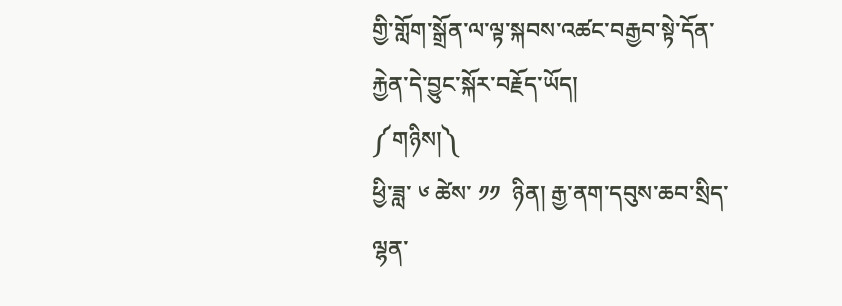གྱི་གློག་སྒྲོན་ལ་ལྟ་སྐབས་འཚང་བརྒྱབ་སྟེ་དོན་རྐྱེན་དེ་བྱུང་སྐོར་བརྗོད་ཡོད།
༼གཉིས།༽
ཕྱི་ཟླ་ ༦ ཚེས་ ༡༡  ཉིན། རྒྱ་ནག་དབུས་ཆབ་སྲིད་ལྷན་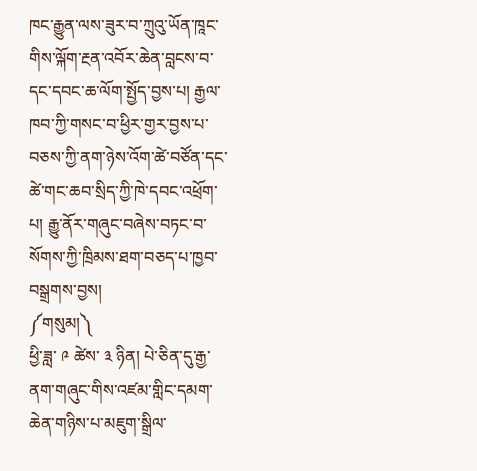ཁང་རྒྱུན་ལས་ཟུར་བ་ཀྲུའུ་ཡོན་ཁཱང་གིས་ལྐོག་རྔན་འབོར་ཆེན་བླངས་བ་དང་དབང་ཆ་ལོག་སྤྱོད་བྱས་པ། རྒྱལ་ཁབ་ཀྱི་གསང་བ་ཕྱིར་གྱར་བྱས་པ་བཅས་ཀྱི་ནག་ཉེས་འོག་ཚེ་བཙོན་དང་ཚེ་གང་ཆབ་སྲིད་ཀྱི་ཁེ་དབང་འཕྲོག་པ། རྒྱུ་ནོར་གཞུང་བཞེས་བཏང་བ་སོགས་ཀྱི་ཁྲིམས་ཐག་བཅད་པ་ཁྱབ་བསྒྲགས་བྱས།
༼གསུམ།༽
ཕྱི་ཟླ་ ༩ ཚེས་ ༣ ཉིན། པེ་ཅིན་དུ་རྒྱ་ནག་གཞུང་གིས་འཛམ་གླིང་དམག་ཆེན་གཉིས་པ་མཇུག་སྒྲིལ་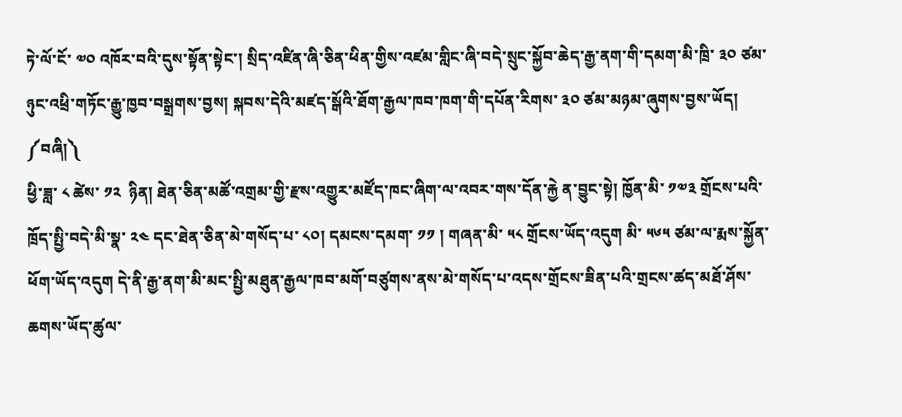ཏེ་ལོ་ངོ་ ༧༠ འཁོར་བའི་དུས་སྟོན་སྟེང་། སྲིད་འཛིན་ཞི་ཅིན་ཕིན་གྱིས་འཛམ་གླིང་ཞི་བདེ་སྲུང་སྐྱོབ་ཆེད་རྒྱ་ནག་གི་དམག་མི་ཁྲི་ ༣༠ ཙམ་ཉུང་འཕྲི་གཏོང་རྒྱུ་ཁྱབ་བསྒྲགས་བྱས། སྐབས་དེའི་མཛད་སྒོའི་ཐོག་རྒྱལ་ཁབ་ཁག་གི་དཔོན་རིགས་ ༣༠ ཙམ་མཉམ་ཞུགས་བྱས་ཡོད།
༼བཞི།༽
ཕྱི་ཟླ་ ༨ ཚེས་ ༡༢  ཉིན། ཐེན་ཅིན་མཚོ་འགྲམ་གྱི་རྫས་འགྱུར་མཛོད་ཁང་ཞིག་ལ་འབར་གས་དོན་རྐྱེ ན་བྱུང་སྟེ། ཁྱོན་མི་ ༡༧༣ གྲོངས་པའི་ཁྲོད་སྤྱི་བདེ་མི་སྣ་ ༢༤ དང་ཐེན་ཅིན་མེ་གསོད་པ་ ༨༠། དམངས་དམག་ ༡༡ ། གཞན་མི་ ༥༨ གྲོངས་ཡོད་འདུག མི་ ༥༦༥ ཙམ་ལ་རྨས་སྐྱོན་ཕོག་ཡོད་འདུག དེ་ནི་རྒྱ་ནག་མི་མང་སྤྱི་མཐུན་རྒྱལ་ཁབ་མགོ་བཙུགས་ནས་མེ་གསོད་པ་འདས་གྲོངས་ཟིན་པའི་གྲངས་ཚད་མཐོ་ཤོས་ཆགས་ཡོད་ཚུལ་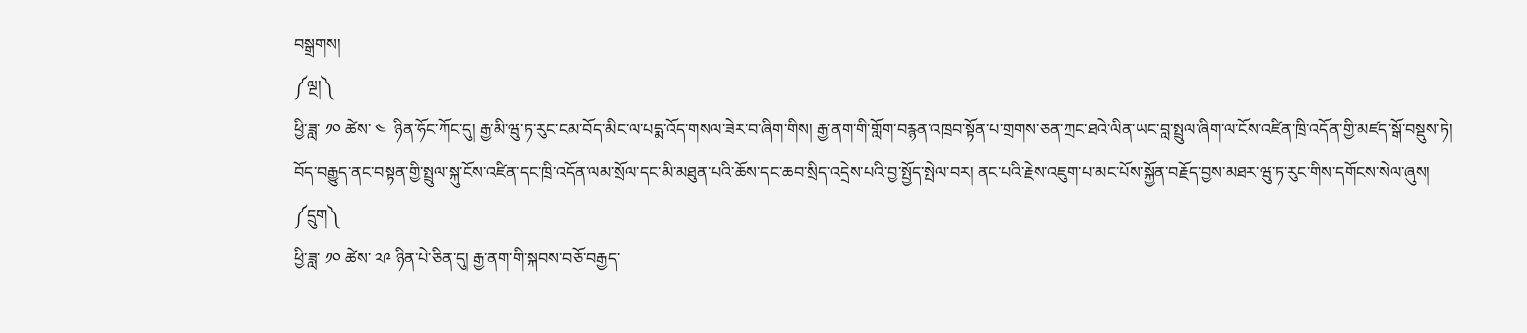བསྒྲགས།
༼ལྔ།༽
ཕྱི་ཟླ་ ༡༠ ཚེས་ ༤  ཉིན་ཧོང་ཀོང་དུ། རྒྱ་མི་ཝུ་ཏ་རུང་ངམ་བོད་མིང་ལ་པདྨ་འོད་གསལ་ཟེར་བ་ཞིག་གིས། རྒྱ་ནག་གི་གློག་བརྙན་འཁྲབ་སྟོན་པ་གྲགས་ཅན་ཀྲང་ཐའེ་ལིན་ཡང་བླ་སྤྲུལ་ཞིག་ལ་ངོས་འཛིན་ཁྲི་འདོན་གྱི་མཛད་སྒོ་བསྡུས་ཏེ། བོད་བརྒྱུད་ནང་བསྟན་གྱི་སྤྲུལ་སྐུ་ངོས་འཛིན་དང་ཁྲི་འདོན་ལམ་སྲོལ་དང་མི་མཐུན་པའི་ཆོས་དང་ཆབ་སྲིད་འདྲེས་པའི་བྱ་སྤྱོད་སྤེལ་བར། ནང་པའི་རྗེས་འཇུག་པ་མང་པོས་སྐྱོན་བརྗོད་བྱས་མཐར་ཝུ་ཏ་རུང་གིས་དགོངས་སེལ་ཞུས།
༼དྲུག༽
ཕྱི་ཟླ་ ༡༠ ཚེས་ ༢༩ ཉིན་པེ་ཅིན་དུ། རྒྱ་ནག་གི་སྐབས་བཅོ་བརྒྱད་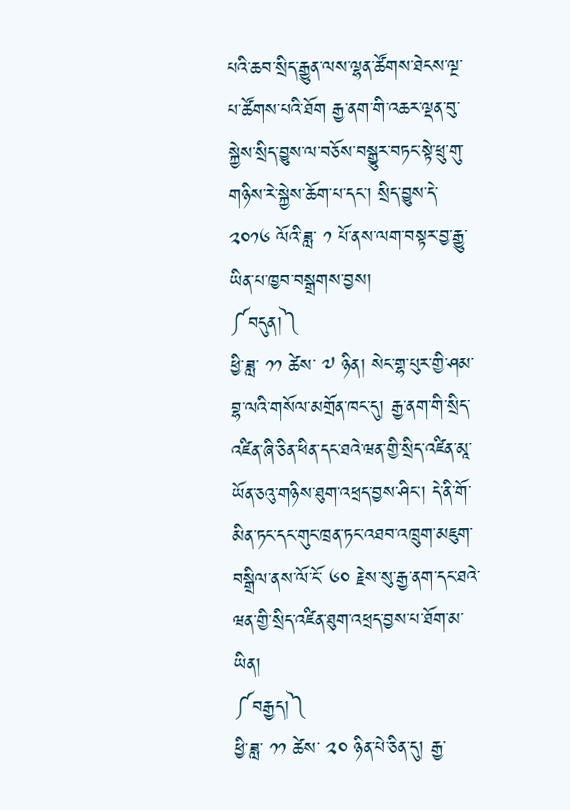པའི་ཆབ་སྲིད་རྒྱུན་ལས་ལྷན་ཚོགས་ཐེངས་ལྔ་པ་ཚོགས་པའི་ཐོག རྒྱ་ནག་གི་འཆར་ལྡན་བུ་སྐྱེས་སྲིད་བྱུས་ལ་བཅོས་བསྒྱུར་བཏང་སྟེ་ཕྲུ་གུ་གཉིས་རེ་སྐྱེས་ཆོག་པ་དང་། སྲིད་བྱུས་དེ་ ༢༠༡༦ ལོའི་ཟླ་ ༡ པོ་ནས་ལག་བསྟར་བྱ་རྒྱུ་ཡིན་པ་ཁྱབ་བསྒྲགས་བྱས།
༼བདུན།༽
ཕྱི་ཟླ་ ༡༡ ཚེས་ ༧ ཉིན། སེང་གྷ་པུར་གྱི་ཤམ་བྷ་ལའི་གསོལ་མགྲོན་ཁང་དུ། རྒྱ་ནག་གི་སྲིད་འཛིན་ཞི་ཅིན་ཕིན་དང་ཐའེ་ཝན་གྱི་སྲིད་འཛིན་མཱ་ཡོན་ཅའུ་གཉིས་ཐུག་འཕྲད་བྱས་ཤིང་། དེ་ནི་གོ་མིན་ཏང་དང་གུང་ཁྲན་ཏང་འཐབ་འཁྲུག་མཇུག་བསྒྲིལ་ནས་ལོ་ངོ་ ༦༠ རྗེས་སུ་རྒྱ་ནག་དང་ཐའེ་ཝན་གྱི་སྲིད་འཛིན་ཐུག་འཕྲད་བྱས་པ་ཐོག་མ་ཡིན།
༼བརྒྱད།༽
ཕྱི་ཟླ་ ༡༡ ཚེས་ ༢༠ ཉིན་པེ་ཅིན་དུ། རྒྱ་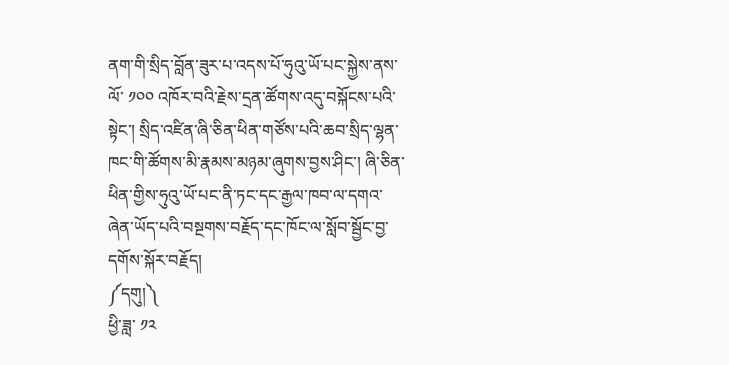ནག་གི་སྲིད་བློན་ཟུར་པ་འདས་པོ་ཧུའུ་ཡོ་པང་སྐྱེས་ནས་ལོ་ ༡༠༠ འཁོར་བའི་རྗེས་དྲན་ཚོགས་འདུ་བསྐོངས་པའི་སྟེང་། སྲིད་འཛིན་ཞི་ཅིན་ཕིན་གཙོས་པའི་ཆབ་སྲིད་ལྷན་ཁང་གི་ཚོགས་མི་རྣམས་མཉམ་ཞུགས་བྱས་ཤིང་། ཞི་ཅིན་ཕིན་གྱིས་ཧུའུ་ཡོ་པང་ནི་ཏང་དང་རྒྱལ་ཁབ་ལ་དགའ་ཞེན་ཡོད་པའི་བསྔགས་བརྗོད་དང་ཁོང་ལ་སློབ་སྦྱོང་བྱ་དགོས་སྐོར་བརྗོད།
༼དགུ།༽
ཕྱི་ཟླ་ ༡༢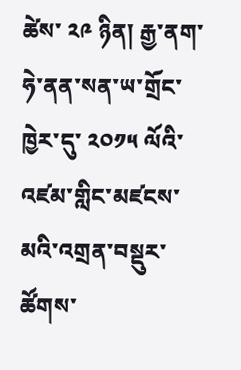ཚེས་ ༢༩ ཉིན། རྒྱ་ནག་ཧེ་ནན་སན་ཡ་གྲོང་ཁྱེར་དུ་ ༢༠༡༥ ལོའི་འཛམ་གླིང་མཛངས་མའི་འགྲན་བསྡུར་ཚོགས་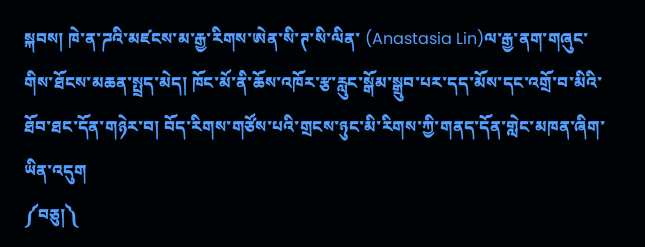སྐབས། ཁེ་ན་ཌའི་མཛངས་མ་རྒྱ་རིགས་ཨེན་སི་ཊ་སི་ལིན་ (Anastasia Lin)ལ་རྒྱ་ནག་གཞུང་གིས་ཐོངས་མཆན་སྤྲད་མེད། ཁོང་མོ་ནི་ཆོས་འཁོར་རྩ་རླུང་སྒོམ་སྒྲུབ་པར་དད་མོས་དང་འགྲོ་བ་མིའི་ཐོབ་ཐང་དོན་གཉེར་བ། བོད་རིགས་གཙོས་པའི་གྲངས་ཉུང་མི་རིགས་ཀྱི་གནད་དོན་གླེང་མཁན་ཞིག་ཡིན་འདུག
༼བཅུ།༽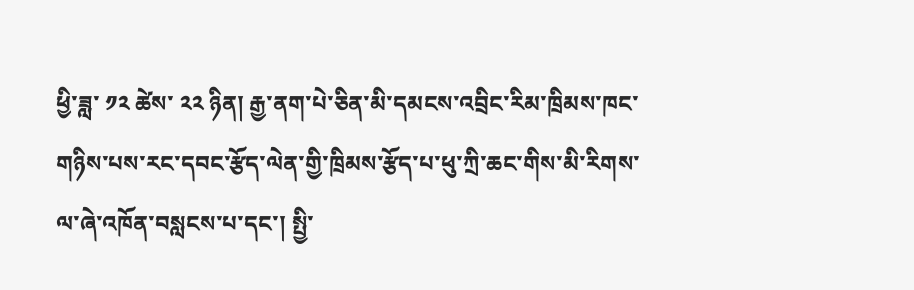ཕྱི་ཟླ་ ༡༢ ཚེས་ ༢༢ ཉིན། རྒྱ་ནག་པེ་ཅིན་མི་དམངས་འབྲིང་རིམ་ཁྲིམས་ཁང་གཉིས་པས་རང་དབང་རྩོད་ལེན་གྱི་ཁྲིམས་རྩོད་པ་ཕུ་ཀྲི་ཆང་གིས་མི་རིགས་ལ་ཞེ་འཁོན་བསླངས་པ་དང་། སྤྱི་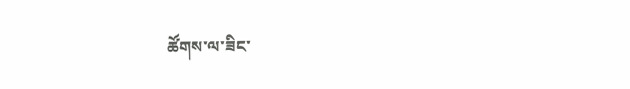ཚོགས་ལ་ཟིང་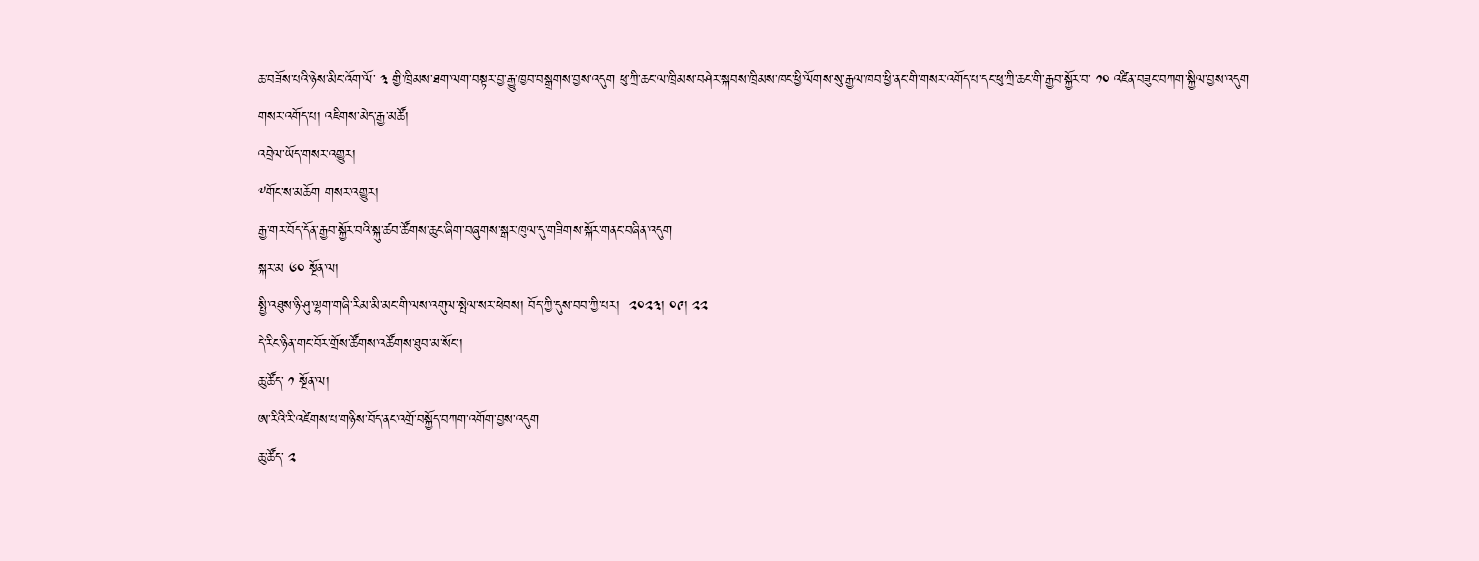ཆ་བཟོས་པའི་ཉེས་མིང་འོག་ལོ་ ༣ གྱི་ཁྲིམས་ཐག་ལག་བསྟར་བྱ་རྒྱུ་ཁྱབ་བསྒྲགས་བྱས་འདུག ཕུ་ཀྲི་ཆང་ལ་ཁྲིམས་བཤེར་སྐབས་ཁྲིམས་ཁང་ཕྱི་ལོགས་སུ་རྒྱལ་ཁབ་ཕྱི་ནང་གི་གསར་འགོད་པ་དང་ཕུ་ཀྲི་ཆང་གི་རྒྱབ་སྐྱོར་བ་ ༡༠ འཛིན་བཟུང་བཀག་སྐྱིལ་བྱས་འདུག
གསར་འགོད་པ། འཇིགས་མེད་རྒྱ་མཚོ།
འབྲེལ་ཡོད་གསར་འགྱུར།
༸གོང་ས་མཆོག གསར་འགྱུར།
རྒྱ་གར་བོད་དོན་རྒྱབ་སྐྱོར་བའི་སྐུ་ཚབ་ཚོགས་ཆུང་ཞིག་བཞུགས་སྒར་ཁུལ་དུ་གཟིགས་སྐོར་གནང་བཞིན་འདུག
སྐར་མ ༦༠ སྔོན་ལ།
སྤྱི་འཐུས་ཉི་ཤུ་ལྷག་གཞི་རིམ་མི་མང་གི་ལས་འགུལ་སྤེལ་སར་ཕེབས། བོད་ཀྱི་དུས་བབ་ཀྱི་པར།  ༢༠༢༣། ༠༩། ༢༢
དེ་རིང་ཉིན་གང་བོར་གྲོས་ཚོགས་འཚོགས་ཐུབ་མ་སོང་།
ཆུ་ཚོད་ ༡ སྔོན་ལ།
ཨ་རིའི་རི་འཛེགས་པ་གཉིས་བོད་ནང་འགྲོ་བསྐྱོད་བཀག་འགོག་བྱས་འདུག
ཆུ་ཚོད་ ༢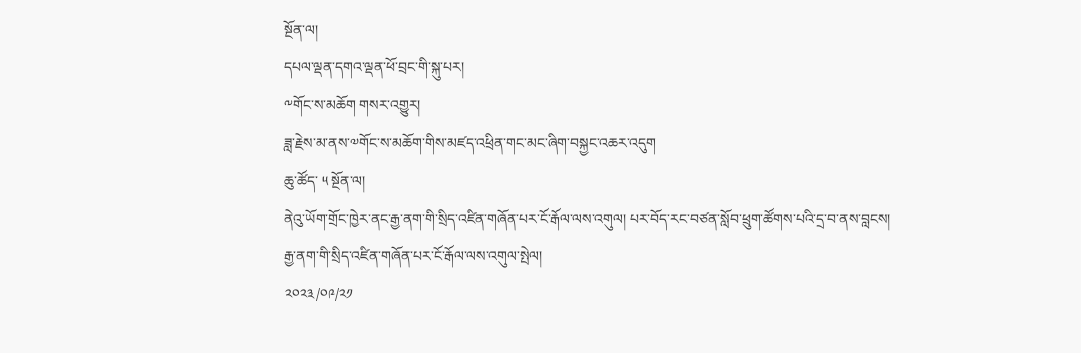སྔོན་ལ།
དཔལ་ལྡན་དགའ་ལྡན་ཕོ་བྲང་གི་སྐུ་པར།
༸གོང་ས་མཆོག གསར་འགྱུར།
ཟླ་རྗེས་མ་ནས་༧གོང་ས་མཆོག་གིས་མཛད་འཕྲིན་གང་མང་ཞིག་བསྐྱང་འཆར་འདུག
ཆུ་ཚོད་ ༥ སྔོན་ལ།
ནེའུ་ཡོག་གྲོང་ཁྱེར་ནང་རྒྱ་ནག་གི་སྲིད་འཛིན་གཞོན་པར་ངོ་རྒོལ་ལས་འགུལ། པར་བོད་རང་བཙན་སློབ་ཕྲུག་ཚོགས་པའི་དྲ་བ་ནས་བླངས།
རྒྱ་ནག་གི་སྲིད་འཛིན་གཞོན་པར་ངོ་རྒོལ་ལས་འགུལ་སྤེལ།
༢༠༢༣/༠༩/༢༡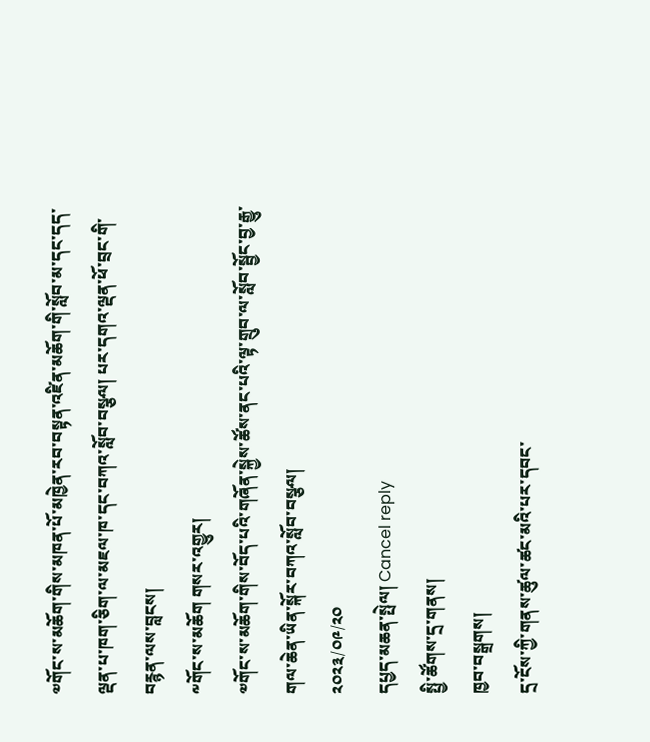༧གོང་ས་མཆོག་གིས་མཁན་པོ་མཁྱེན་རབ་བསྟན་འཛིན་མཆོག་གི་སློབ་མ་དང་དད་ལྡན་པ་ཁག་ཅིག་ལ་མཇལ་ཁ་དང་བཀའ་སློབ་བསྩལ། པར་དགའ་ལྡན་ཕོ་བྲང་གི་བརྙན་ལས་བླངས།
༸གོང་ས་མཆོག གསར་འགྱུར།
༧གོང་ས་མཆོག་གིས་བོད་པའི་གཞོན་སྐྱེས་ཚོས་ནང་པའི་ལྟ་གྲུབ་ལ་སློབ་སྦྱོང་བྱ་རྒྱུ་གལ་ཆེན་ཡིན་སྐོར་བཀའ་སློབ་བསྩལ།
༢༠༢༣/༠༩/༢༠
དཔྱད་མཆན་སྤེལ། Cancel reply
སྤྱི་ཚོགས་དྲ་གནས།
ཁྱབ་བསྒྲགས།
དྲ་ངོས་ཀྱི་གནས་ཚུལ་ཚང་མའི་པར་དབང་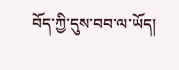བོད་ཀྱི་དུས་བབ་ལ་ཡོད།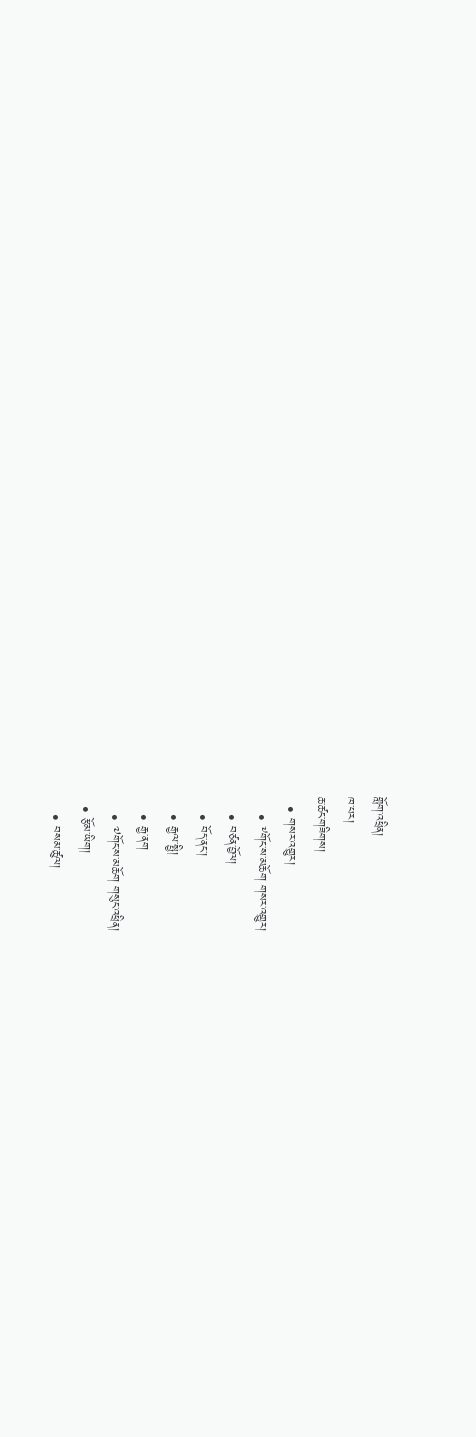གློག་འཕྲིན།
ཁ་པར།
ཆ་ཚང་གཟིགས།
  • གསར་འགྱུར།
    • ༸གོང་ས་མཆོག གསར་འགྱུར།
    • བཙན་བྱོལ།
    • བོད་ནང་།
    • རྒྱལ་སྤྱི།
    • རྒྱ་ནག
    • ༧གོང་ས་མཆོག གསུང་འཕྲིན།
  • རྩོམ་ཡིག།
    • བསམ་ཚུལ།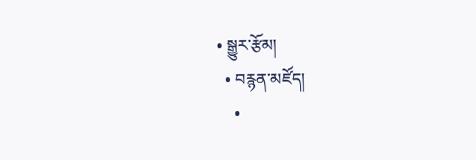• སྒྱུར་རྩོམ།
  • བརྙན་མཛོད།
    •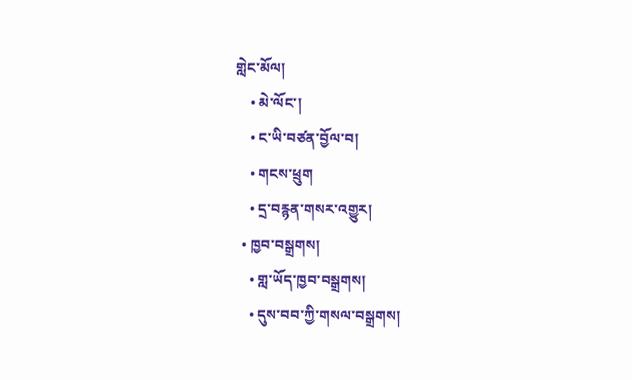གླེང་མོལ།
    • མེ་ལོང་།
    • ང་ཡི་བཙན་བྱོལ་བ།
    • གངས་ཕྲུག
    • དྲ་བརྙན་གསར་འགྱུར།
  • ཁྱབ་བསྒྲགས།
    • གླ་ཡོད་ཁྱབ་བསྒྲགས།
    • དུས་བབ་ཀྱི་གསལ་བསྒྲགས།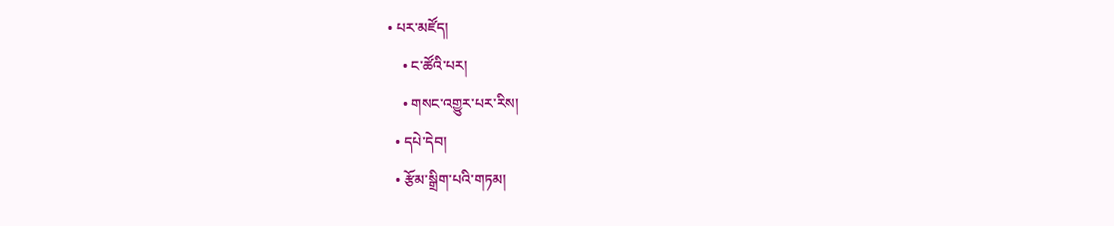• པར་མཛོད།
    • ང་ཚོའི་པར།
    • གསང་འགྱུར་པར་རིས།
  • དཔེ་དེབ།
  • རྩོམ་སྒྲིག་པའི་གཏམ།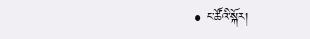• ང་ཚོའི་སྐོར།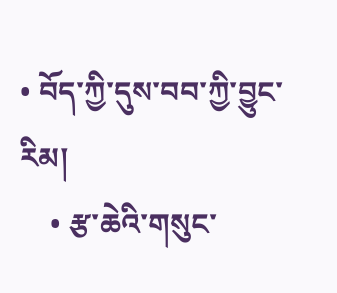• བོད་ཀྱི་དུས་བབ་ཀྱི་བྱུང་རིམ།
    • རྩ་ཆེའི་གསུང་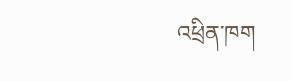འཕྲིན་ཁག